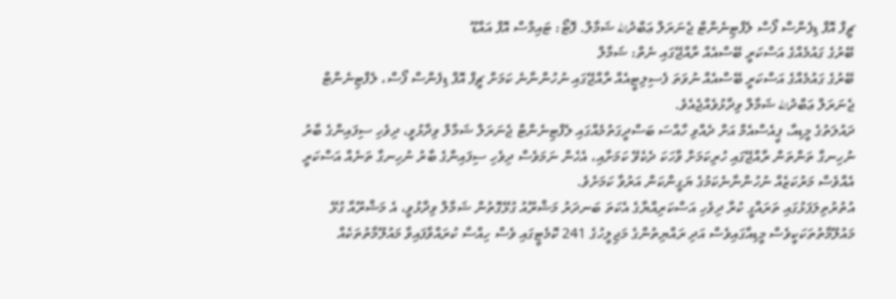ޗީފް އޮފް ޑިފެންސް ފޯސް ލެފްޓިނެންޓް ޖެނަރަލް ޢަބްދުالله ޝަމާލް. ފޮޓޯ: ޓައިމްސް އޮފް އައްޑޫ
ބޭރުގެ ގައުމެއްގެ އަސްކަރީ ބޭސްއެއް ރާއްޖޭގައި ނެތް: ޝަމާލް
ބޭރުގެ ގައުމެއްގެ އަސްކަރީ ބޭސްއެއް ނުވަތަ ފެސިލިޓީއެއް ރާއްޖޭގައި ނުހުންނާނެ ކަމަށް ޗީފް އޮފް ޑިފެންސް ފޯސް، ލެފްޓިނެންޓް ޖެނަރަލް ޢަބްދުالله ޝަމާލް ވިދާޅުވެއްޖެއެވެ.
ދައުލަތުގެ މީޑިއާ، ޕީއެސްއެމް އަށް ދެއްވި ހާއްސަ ބަސްދީގަތުމެއްގައި ލެފްޓިނެންޓް ޖެނަރަލް ޝަމާލް ވިދާޅުވީ، ދިވެހި ސިފައިންގެ ބާރު ނުހިނގާ ތަންތަން ރާއްޖޭގައި ހުރިކަމަށް ވާހަކަ ދެކެވޭ ކަމަށާއި، އެހެން ނަމަވެސް ދިވެހި ސިފައިންގެ ބާރު ނުހިނގާ ތަނެއް އަސްކަރީ އެއްވެސް މަރުކަޒެއް ނުހުންނާނެކަމުގެ ޔަގީންކަން އަރުވާ ކަމަށެވެ.
އުތުރުތިލަފަޅުގައި ތަރައްގީ ކުރާ ދިވެހި އަސްކަރިއްޔާގެ އެކަތަ ބަނދަރު މަޝްރޫއު ގުޅޭގޮތުން ޝަމާލް ވިދާޅުވީ، އެ މަޝްރޫއާ ގުޅޭ މައުލޫމާތުތަކަކީވެސް މީޑިއާގައިވެސް އަދި ރައްޔިތުންގެ މަޖިލީހުގެ 241 ކޮމެޓީގައި ވެސް ހިއްސާ ކުރައްވާފައިވާ މައުލޫމާތުތަކެއް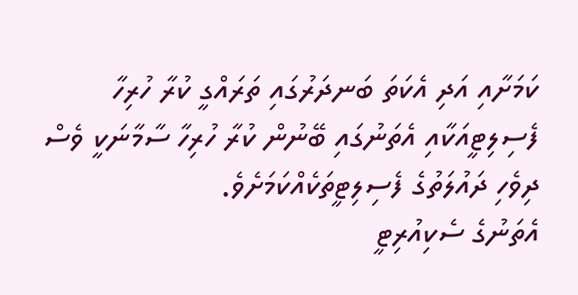ކަމަށާއި އަދި އެކަތަ ބަނދަރުގައި ތަރައްގީ ކުރާ ހުރިހާ ފެސިލިޓީއަކާއި އެތަނުގައި ބޭނުން ކުރާ ހުރިހާ ސާމާނަކީ ވެސް ދިވެހި ދައުލަތުގެ ފެސިލިޓީތަކެއްކަމަށެވެ.
އެތަނުގެ ސެކިއުރިޓީ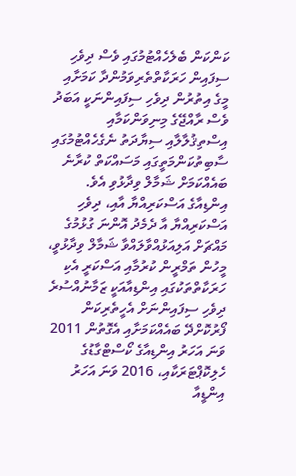ކަންކަން ބެލެހެއްޓުމުގައި ވެސް ދިވެހި ސިފައިން ހަރަކާތްތެރިވަމުންދާ ކަމަށާއި މީގެ އިތުރުން ދިވެހި ސިފައިންނަކީ އަބަދު ވެސް ރާއްޖޭގެ މިނިވަންކަމާއި އިސްތިޤުލާލާއި ސިޔާދަތު ނެގެހެއްޓުމުގައި ސާބިތުކަންމަތީގައި މަސައްކަތް ކުރާނެ ބައެއްކަމަށް ޝަމާލް ވިދާޅުވި އެވެ.
އިންޑިއާގެ އަސްކަރިއްޔާ އާއި، ދިވެހި އަސްކަރިއްޔާ އާ ދެމެދު އޮންނަ ގުޅުމުގެ މައްޗަށް އަލިއަޅުއްވާލައްވާ ޝަމާލް ވިދާޅުވީ، މީހުން ތަމްރީން ކުރުމާއި އަސްކަރީ އެކި ހަރަކާތްތަކުގައި އިންޑިއާއަކީ ޒަމާނުއްސުރެ ދިވެހި ސިފައިންނަށް އެހީތެރިކަން ފޯރުކޮށްދޭ ބައެއްކަމަށާއި އެގޮތުން 2011 ވަނަ އަހަރު އިންޑިއާގެ ކޯސްޓްގާޑުގެ ހެލިކޮޕްޓަރަކާއި، 2016 ވަނަ އަހަރު އިންޑީއާ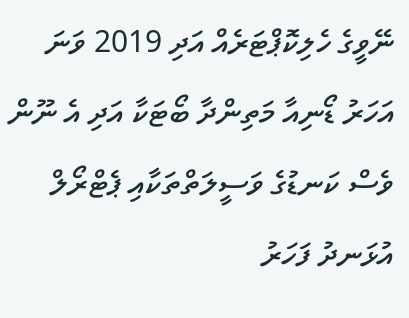ނޭވީގެ ހެލިކޮޕްޓަރެއް އަދި 2019 ވަނަ އަހަރު ޑޯނިއާ މަތިންދާ ބޯޓަކާ އަދި އެ ނޫން ވެސް ކަނޑުގެ ވަސީލަތްތަކާއި ޕެޓްރޯލް އުޅަނދު ފަހަރު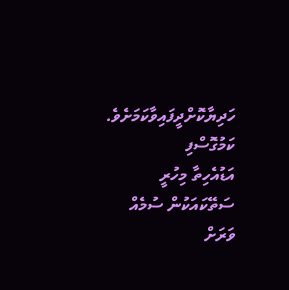ހަދިޔާކޮށްދީފައިވާކަމަށެވެ.
ކަމުގޮސްފި
އަޑުއެހިތާ މިހުރީ
ސަތޭކައަކުން ސުމެއް
ވަރަށް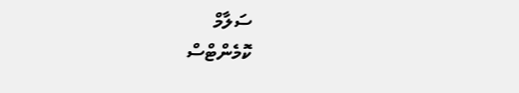ސަލާމް
ކޮމެންޓްސް